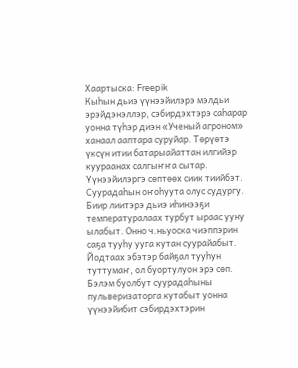Хаартыска: Freepik
Кыһын дьиэ үүнээйилэрэ мэлдьи эрэйдэнэллэр, сэбирдэхтэрэ саһарар уонна түһэр диэн «Ученый агроном» ханаал ааптара суруйар. Төрүөтэ үксүн итии батарыайаттан илгийэр куураанах салгыҥҥа сытар. Үүнээйилэргэ сөптөөх сиик тиийбэт.
Суурадаһын оҥоһуута олус судургу. Биир лиитэрэ дьиэ иһинээҕи температуралаах турбут ыраас ууну ылабыт. Онно ч.ньуоска чиэппэрин саҕа тууһу ууга кутан суурайабыт. Йодтаах эбэтэр байҕал тууһун туттумаҥ, ол буортулуон эрэ сөп.
Бэлэм буолбут суурадаһыны пульверизаторга кутабыт уонна үүнээйибит сэбирдэхтэрин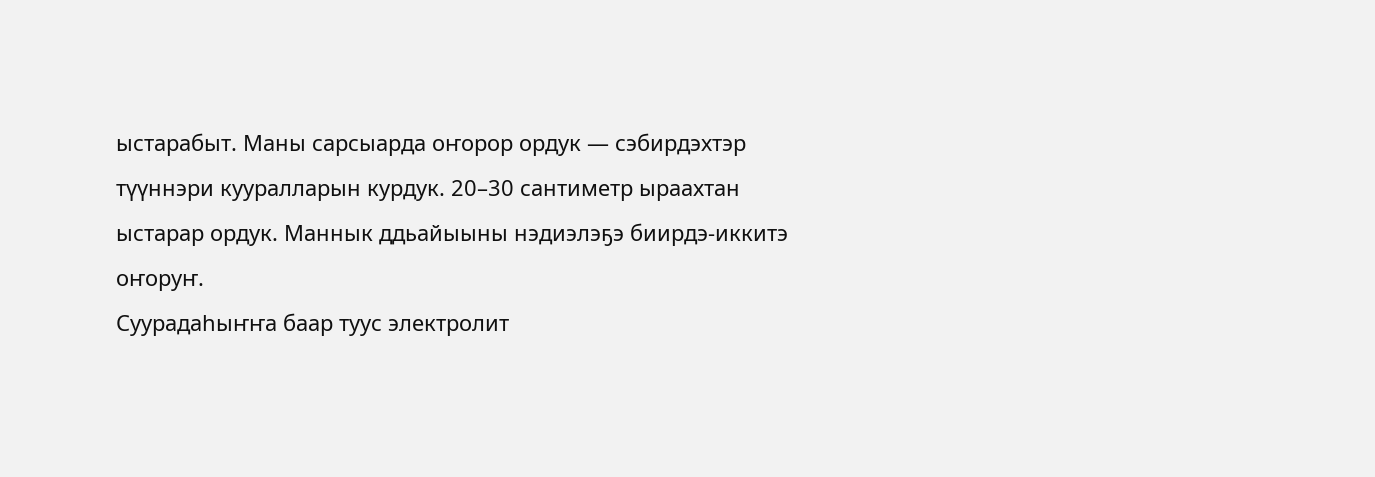ыстарабыт. Маны сарсыарда оҥорор ордук — сэбирдэхтэр түүннэри кууралларын курдук. 20–30 сантиметр ыраахтан ыстарар ордук. Маннык ддьайыыны нэдиэлэҕэ биирдэ-иккитэ оҥоруҥ.
Суурадаһыҥҥа баар туус электролит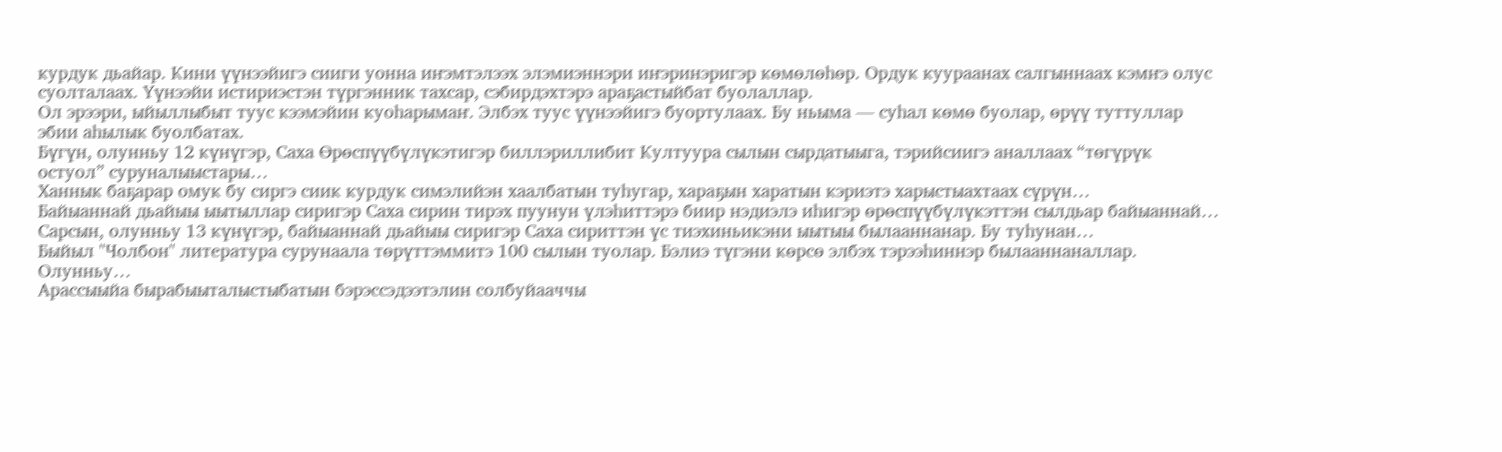курдук дьайар. Кини үүнээйигэ сииги уонна иҥэмтэлээх элэмиэннэри иҥэринэригэр көмөлөһөр. Ордук куураанах салгыннаах кэмҥэ олус суолталаах. Үүнээйи истириэстэн түргэнник тахсар, сэбирдэхтэрэ араҕастыйбат буолаллар.
Ол эрээри, ыйыллыбыт туус кээмэйин куоһарымаҥ. Элбэх туус үүнээйигэ буортулаах. Бу ньыма — суһал көмө буолар, өрүү туттуллар эбии аһылык буолбатах.
Бүгүн, олунньу 12 күнүгэр, Саха Өрөспүүбүлүкэтигэр биллэриллибит Култуура сылын сырдатыыга, тэрийсиигэ аналлаах “төгүрүк остуол” суруналыыстары…
Ханнык баҕарар омук бу сиргэ сиик курдук симэлийэн хаалбатын туһугар, хараҕын харатын кэриэтэ харыстыахтаах сүрүн…
Байыаннай дьайыы ыытыллар сиригэр Саха сирин тирэх пуунун үлэһиттэрэ биир нэдиэлэ иһигэр өрөспүүбүлүкэттэн сылдьар байыаннай…
Сарсын, олунньу 13 күнүгэр, байыаннай дьайыы сиригэр Саха сириттэн үс тиэхиньикэни ыытыы былааннанар. Бу туһунан…
Быйыл ''Чолбон'' литература сурунаала төрүттэммитэ 100 сылын туолар. Бэлиэ түгэни көрсө элбэх тэрээһиннэр былааннаналлар. Олунньу…
Арассыыйа бырабыыталыстыбатын бэрэссэдээтэлин солбуйааччы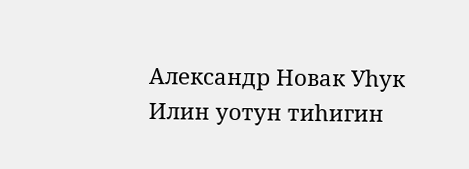Александр Новак Уһук Илин уотун тиһигин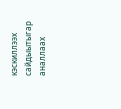кэскиллээх сайдыытыгар аналлаах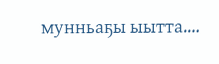мунньаҕы ыытта.…